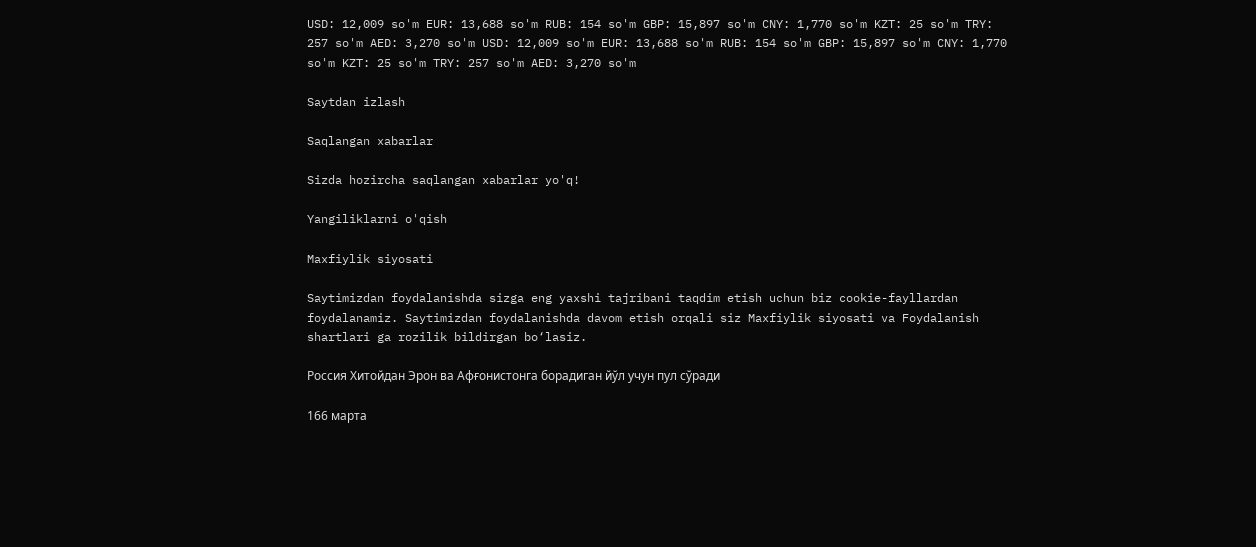USD: 12,009 so'm EUR: 13,688 so'm RUB: 154 so'm GBP: 15,897 so'm CNY: 1,770 so'm KZT: 25 so'm TRY: 257 so'm AED: 3,270 so'm USD: 12,009 so'm EUR: 13,688 so'm RUB: 154 so'm GBP: 15,897 so'm CNY: 1,770 so'm KZT: 25 so'm TRY: 257 so'm AED: 3,270 so'm

Saytdan izlash

Saqlangan xabarlar

Sizda hozircha saqlangan xabarlar yo'q!

Yangiliklarni o'qish

Maxfiylik siyosati

Saytimizdan foydalanishda sizga eng yaxshi tajribani taqdim etish uchun biz cookie-fayllardan foydalanamiz. Saytimizdan foydalanishda davom etish orqali siz Maxfiylik siyosati va Foydalanish shartlari ga rozilik bildirgan bo‘lasiz.

Россия Хитойдан Эрон ва Афғонистонга борадиган йўл учун пул сўради

166 марта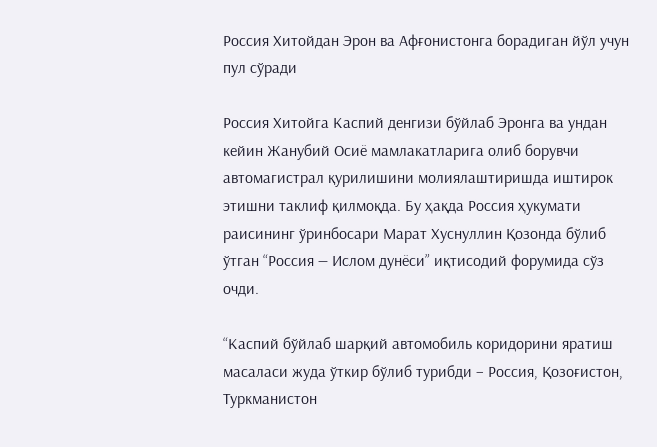Россия Хитойдан Эрон ва Афғонистонга борадиган йўл учун пул сўради

Россия Хитойга Каспий денгизи бўйлаб Эронга ва ундан кейин Жанубий Осиё мамлакатларига олиб борувчи автомагистрал қурилишини молиялаштиришда иштирок этишни таклиф қилмоқда. Бу ҳақда Россия ҳукумати раисининг ўринбосари Марат Хуснуллин Қозонда бўлиб ўтган “Россия — Ислом дунёси” иқтисодий форумида сўз очди.

“Каспий бўйлаб шарқий автомобиль коридорини яратиш масаласи жуда ўткир бўлиб турибди – Россия, Қозоғистон, Туркманистон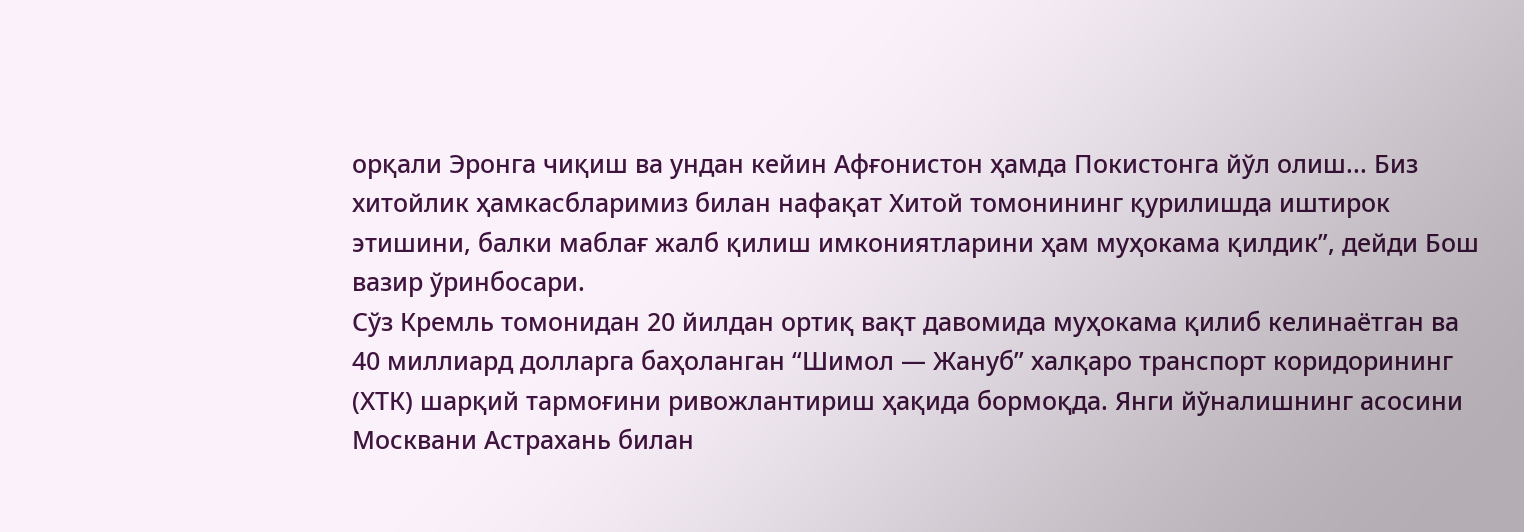орқали Эронга чиқиш ва ундан кейин Афғонистон ҳамда Покистонга йўл олиш... Биз хитойлик ҳамкасбларимиз билан нафақат Хитой томонининг қурилишда иштирок этишини, балки маблағ жалб қилиш имкониятларини ҳам муҳокама қилдик”, дейди Бош вазир ўринбосари.
Сўз Кремль томонидан 20 йилдан ортиқ вақт давомида муҳокама қилиб келинаётган ва 40 миллиард долларга баҳоланган “Шимол — Жануб” халқаро транспорт коридорининг (ХТК) шарқий тармоғини ривожлантириш ҳақида бормоқда. Янги йўналишнинг асосини Москвани Астрахань билан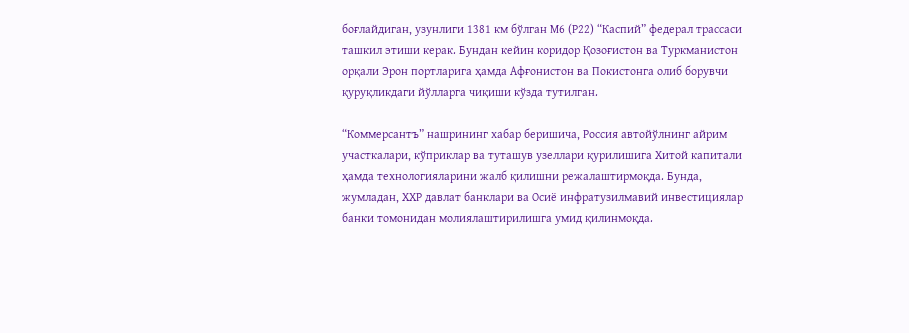боғлайдиган, узунлиги 1381 км бўлган М6 (Р22) “Каспий” федерал трассаси ташкил этиши керак. Бундан кейин коридор Қозоғистон ва Туркманистон орқали Эрон портларига ҳамда Афғонистон ва Покистонга олиб борувчи қуруқликдаги йўлларга чиқиши кўзда тутилган.

“Коммерсантъ” нашрининг хабар беришича, Россия автойўлнинг айрим участкалари, кўприклар ва туташув узеллари қурилишига Хитой капитали ҳамда технологияларини жалб қилишни режалаштирмоқда. Бунда, жумладан, ХХР давлат банклари ва Осиё инфратузилмавий инвестициялар банки томонидан молиялаштирилишга умид қилинмоқда.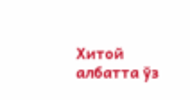Хитой албатта ўз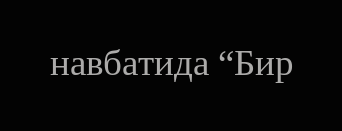навбатида “Бир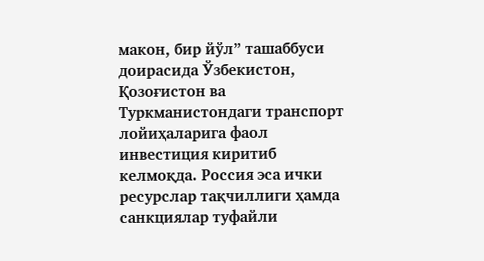макон, бир йўл” ташаббуси доирасида Ўзбекистон, Қозоғистон ва Туркманистондаги транспорт лойиҳаларига фаол инвестиция киритиб келмоқда. Россия эса ички ресурслар тақчиллиги ҳамда санкциялар туфайли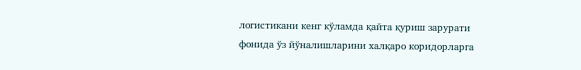логистикани кенг кўламда қайта қуриш зарурати фонида ўз йўналишларини халқаро коридорларга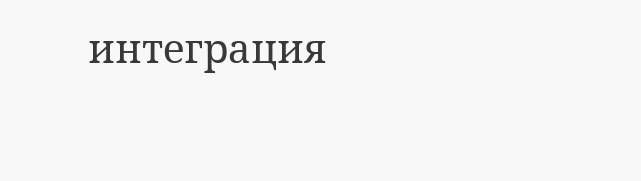интеграция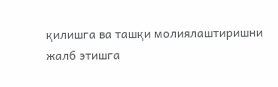қилишга ва ташқи молиялаштиришни жалб этишга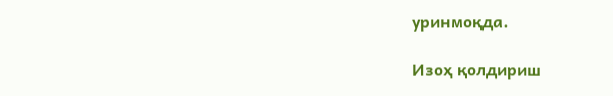уринмоқда.

Изоҳ қолдириш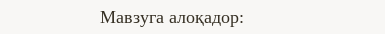Мавзуга алоқадор: